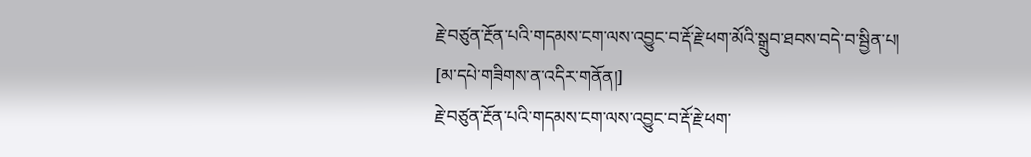རྗེ་བཙུན་རྔོན་པའི་གདམས་ངག་ལས་འབྱུང་བ་རྡོ་རྗེ་ཕག་མོའི་སྒྲུབ་ཐབས་བདེ་བ་སྦྱིན་པ།
[མ་དཔེ་གཟིགས་ན་འདིར་གནོན།]
རྗེ་བཙུན་རྔོན་པའི་གདམས་ངག་ལས་འབྱུང་བ་རྡོ་རྗེ་ཕག་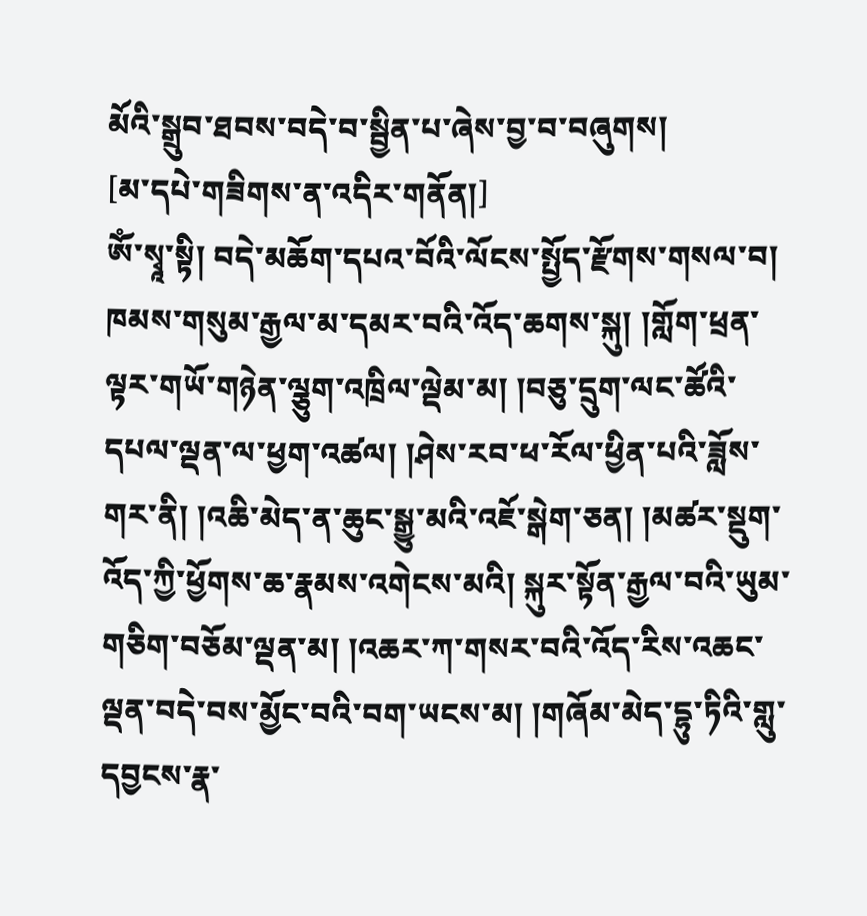མོའི་སྒྲུབ་ཐབས་བདེ་བ་སྦྱིན་པ་ཞེས་བྱ་བ་བཞུགས།
[མ་དཔེ་གཟིགས་ན་འདིར་གནོན།]
ཨོཾ་སྭཱ་སྟི། བདེ་མཆོག་དཔའ་བོའི་ལོངས་སྤྱོད་རྫོགས་གསལ་བ། ཁམས་གསུམ་རྒྱལ་མ་དམར་བའི་འོད་ཆགས་སྐུ། །གློག་ཕྲན་ལྟར་གཡོ་གཉེན་ལྕུག་འཁྲིལ་ལྡེམ་མ། །བཅུ་དྲུག་ལང་ཚོའི་དཔལ་ལྡན་ལ་ཕྱག་འཚལ། །ཤེས་རབ་ཕ་རོལ་ཕྱིན་པའི་ཟློས་གར་ནི། །འཆི་མེད་ན་ཆུང་སྒྱུ་མའི་འཇོ་སྒེག་ཅན། །མཚར་སྡུག་འོད་ཀྱི་ཕྱོགས་ཆ་རྣམས་འགེངས་མའི། སྐུར་སྟོན་རྒྱལ་བའི་ཡུམ་གཅིག་བཅོམ་ལྡན་མ། །འཆར་ཀ་གསར་བའི་འོད་རིས་འཆང་ལྡན་བདེ་བས་མྱོང་བའི་བག་ཡངས་མ། །གཞོམ་མེད་དྷུ་ཏིའི་གླུ་དབྱངས་རྣ་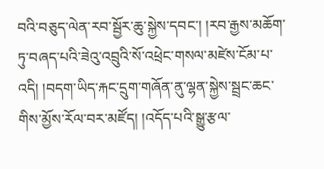བའི་བཅུད་ལེན་རབ་སྦྱོར་ཆུ་སྐྱེས་དབང་། །རབ་རྒྱས་མཆོག་ཏུ་བཞད་པའི་ཟེའུ་འབྲུའི་སོ་འཕྲེང་གསལ་མཛེས་ངོམ་པ་འདི། །བདག་ཡིད་རྐང་དྲུག་གཞོན་ནུ་ལྷན་སྐྱེས་སྦྲང་ཆང་གིས་མྱོས་རོལ་བར་མཛོད། །འདོད་པའི་སྒྱུ་རྩལ་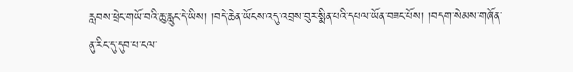རླབས་ཕྲེང་གཡོ་བའི་ཆུ་རླུང་དེ་ཡིས། །བདེ་ཆེན་ཡོངས་འདུ་འབྲས་བུར་སྨིན་པའི་དཔལ་ཡོན་བཟང་པོས། །བདག་སེམས་གཞོན་ནུ་རིང་དུ་དུབ་པ་ངལ་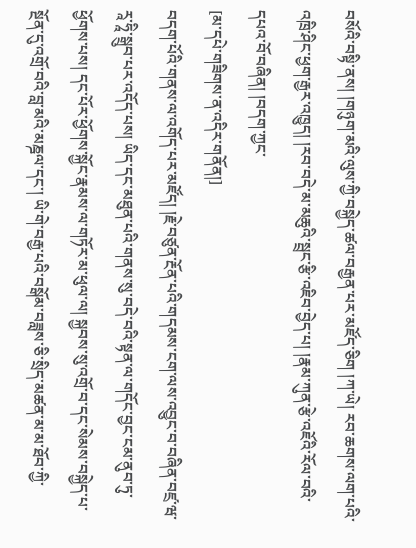བསོའི་བསྟི་ནས། །གཉུག་མའི་ལུས་ཀྱི་བསྐྱེད་ཚལ་བརྒྱན་པར་མཛོད་ཅིག །ཀ་ཡེ། རབ་ཆགས་ལག་པའི་འཁྲི་ཤིང་ཕྱག་རྒྱར་འཁྱུད། །རབ་བདེ་མ་མཆུའི་སྦྲང་རྩི་འཇིབ་བྱེད་པ། །རྣམ་ཀུན་རྩེ་འཇོའི་རོལ་བའི་དཔའ་བོ་བཞིན། །བདག་ཀྱང་
[མ་དཔེ་གཟིགས་ན་འདིར་གནོན།]
བདག་པོའི་གནས་ལ་འགོད་པར་མཛོད། །རྗེ་བཙུན་རྔོན་པའི་གདམས་ངག་ལས་འབྱུང་བ་བཞིན་བཛྲ་ཝ་རཱ་ཧཱི་སྒྲུབ་པར་འདོད་པས། ཡིད་དང་མཐུན་པའི་གནས་སུ་བདེ་བའི་སྟན་ལ་གདོང་བྱང་ངམ་ནུབ་ཏུ་ཕྱོགས་པས། དང་པོར་ཕྱོགས་སྐྱོང་རྣམས་ལ་གཏོར་མ་ཕུལ་ལ། སྐྱབས་སུ་འགྲོ་བ་དང་སེམས་བསྐྱེད་པ་སྔོན་དུ་འགྲོ་བའི་བླ་མའི་མཎྜལ་དང་། ཡི་གེ་བརྒྱ་པའི་བསྒོམ་བཟླས་ཅི་སྲིད་མཚན་མ་མ་ཐོབ་ཀྱི་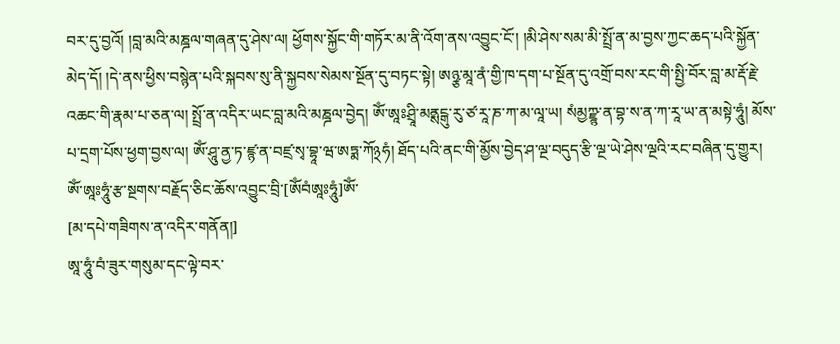བར་དུ་བྱའོ། །བླ་མའི་མཎྜལ་གཞན་དུ་ཤེས་ལ། ཕྱོགས་སྐྱོང་གི་གཏོར་མ་ནི་འོག་ནས་འབྱུང་ངོ་། །མི་ཤེས་སམ་མི་སྤྲོ་ན་མ་བྱས་ཀྱང་ཆད་པའི་སྐྱོན་མེད་དོ། །དེ་ནས་ཕྱིས་བསྙེན་པའི་སྐབས་སུ་ནི་སྐྱབས་སེམས་སྔོན་དུ་བཏང་སྟེ། ཨཉྩ་མཱ་ནཾ་གྱི་ཁ་དག་པ་སྔོན་དུ་འགྲོ་བས་རང་གི་སྤྱི་བོར་བླ་མ་རྡོ་རྗེ་འཆང་གི་རྣམ་པ་ཅན་ལ། སྤྲོ་ན་འདིར་ཡང་བླ་མའི་མཎྜལ་བྱེད། ཨོཾ་ཨཱཿཤྲཱི་མནྶངྒུ་རུ་ཙ་རཱ་ཎ་ཀ་མ་ལཱ་ཡ། སཾམྱཀྫྙ་ན་བྷ་ས་ན་ཀ་རཱ་ཡ་ན་མསྟེ་ཧཱུཾ། མོས་པ་དྲག་པོས་ཕྱག་བྱས་ལ། ཨོཾ་ཤཱུ་ནྱ་ཏ་ཛྙ་ན་བཛྲ་སྭ་བྷཱ་ཝ་ཨཏྨ་ཀོ྅ཧཾ། ཐོད་པའི་ནང་གི་མྱོས་བྱེད་ཤ་ལྔ་བདུད་རྩི་ལྔ་ཡེ་ཤེས་ལྔའི་རང་བཞིན་དུ་གྱུར། ཨོཾ་ཨཱཿཧཱུཾ་རྩ་སྔགས་བརྗོད་ཅིང་ཆོས་འབྱུང་བྲི་[ཨོཾབཾཨཱཿཧཱུཾ]ཨོཾ་
[མ་དཔེ་གཟིགས་ན་འདིར་གནོན།]
ཨཱ་ཧཱུཾ་བཾ་ཟུར་གསུམ་དང་ལྟེ་བར་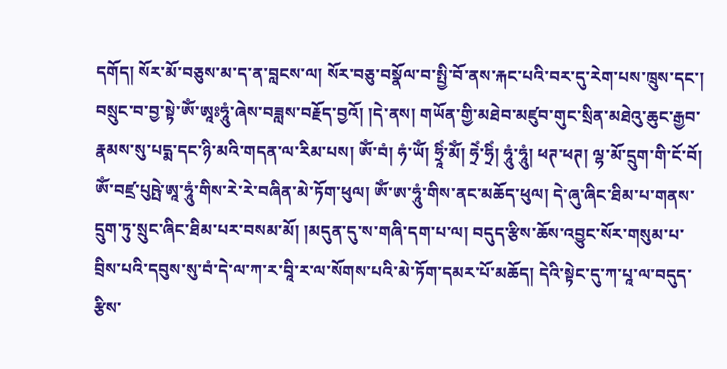དགོད། སོར་མོ་བཅུས་མ་ད་ན་བླངས་ལ། སོར་བཅུ་བསྣོལ་བ་སྤྱི་བོ་ནས་རྐང་པའི་བར་དུ་རེག་པས་ཁྲུས་དང་། བསྲུང་བ་བྱ་སྟེ་ཨོཾ་ཨཱཿཧཱུཾ་ཞེས་བཟླས་བརྗོད་བྱའོ། །དེ་ནས། གཡོན་གྱི་མཐེབ་མཛུབ་གུང་སྲིན་མཐེའུ་ཆུང་རྒྱབ་རྣམས་སུ་པདྨ་དང་ཉི་མའི་གདན་ལ་རིམ་པས། ཨོཾ་བཾ། ཧཾ་ཡོཾ། ཧྲཱིཾ་མོཾ། ཧྲེཾ་ཧྲིཾ། ཧཱུཾ་ཧཱུཾ། ཕཊ་ཕཊ། ལྷ་མོ་དྲུག་གི་ངོ་བོ། ཨོཾ་བཛྲ་པུཥྤེ་ཨཱ་ཧཱུཾ་གིས་རེ་རེ་བཞིན་མེ་ཏོག་ཕུལ། ཨོཾ་ཨ་ཧཱུཾ་གིས་ནང་མཆོད་ཕུལ། དེ་ཞུ་ཞིང་ཐིམ་པ་གནས་དྲུག་ཏུ་སྲུང་ཞིང་ཐིམ་པར་བསམ་མོ། །མདུན་དུ་ས་གཞི་དག་པ་ལ། བདུད་རྩིས་ཆོས་འབྱུང་སོར་གསུམ་པ་བྲིས་པའི་དབུས་སུ་བཾ་དེ་ལ་ཀ་ར་བཱི་ར་ལ་སོགས་པའི་མེ་ཏོག་དམར་པོ་མཆོད། དེའི་སྟེང་དུ་ཀ་པཱ་ལ་བདུད་རྩིས་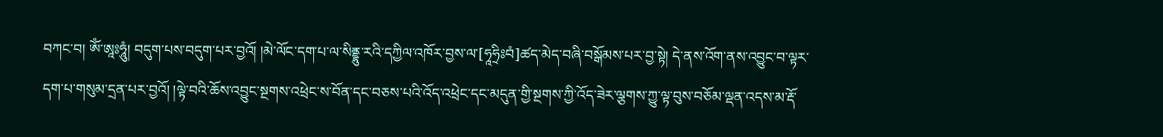བཀང་བ། ཨོཾ་ཨཱཿཧཱུཾ། བདུག་པས་བདུག་པར་བྱའོ། །མེ་ལོང་དག་པ་ལ་སིནྡྷུ་རའི་དཀྱིལ་འཁོར་བྱས་ལ་[ཧཱཧྲིཿབཾ]ཚད་མེད་བཞི་བསྒོམས་པར་བྱ་སྟེ། དེ་ནས་འོག་ནས་འབྱུང་བ་ལྟར་དག་པ་གསུམ་དྲན་པར་བྱའོ། །ལྟེ་བའི་ཆོས་འབྱུང་སྔགས་འཕྲེང་ས་བོན་དང་བཅས་པའི་འོད་འཕྲེང་དང་མདུན་གྱི་སྔགས་ཀྱི་འོད་ཟེར་ལྕགས་ཀྱུ་ལྟ་བུས་བཅོམ་ལྡན་འདས་མ་རྡོ་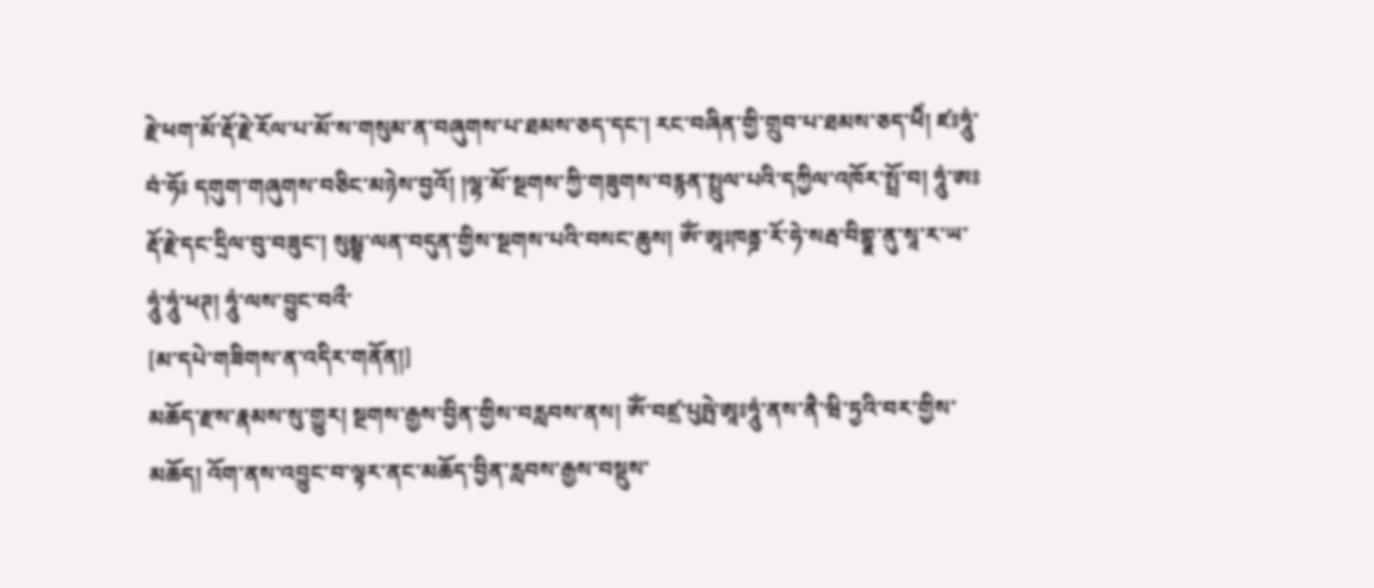རྗེ་ཕག་མོ་རྡོ་རྗེ་རོལ་པ་མོ་ས་གསུམ་ན་བཞུགས་པ་ཐམས་ཅད་དང་། རང་བཞིན་གྱི་གྲུབ་པ་ཐམས་ཅད་ཕཻཾ། ཛཿཧཱུཾ་བཾ་ཧོཿ དགུག་གཞུགས་བཅིང་མཉེས་བྱའོ། །ལྷ་མོ་སྔགས་ཀྱི་གཟུགས་བརྙན་སྤྲུལ་པའི་དཀྱིལ་འཁོར་སྤྲོ་བ། ཧཱུཾ་ཨཿརྡོ་རྗེ་དང་དྲིལ་བུ་བཟུང་། སུམྦྷ་ལན་བདུན་གྱིས་སྔགས་པའི་བསང་ཆུས། ཨོཾ་ཨཱཿཁནྜ་རོ་ཧེ་སརྦ་བིགྷྣ་ནུ་སཱ་ར་ཡ་ཧཱུཾ་ཧཱུཾ་ཕཊ། ཧཱུཾ་ལས་བྱུང་བའྀ་
[མ་དཔེ་གཟིགས་ན་འདིར་གནོན།]
མཆོད་རྫས་རྣམས་སུ་གྱུར། སྔགས་རྒྱས་བྱིན་གྱིས་བརླབས་ནས། ཨོཾ་བཛྲ་པུཥྤེ་ཨཱཿཧཱུཾ་ནས་ནཻ་ཝི་ཏྱའི་བར་གྱིས་མཆོད། འོག་ནས་འབྱུང་བ་ལྟར་ནང་མཆོད་བྱིན་རླབས་རྒྱས་བསྡུས་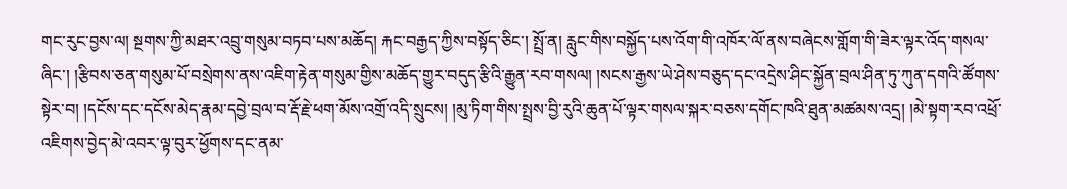གང་རུང་བྱས་ལ། སྔགས་ཀྱི་མཐར་འབྲུ་གསུམ་བཏབ་པས་མཆོད། རྐང་བརྒྱད་ཀྱིས་བསྟོད་ཅིང་། སྤྲོ་ན། རླུང་གིས་བསྐྱོད་པས་འོག་གི་འཁོར་ལོ་ནས་བཞེངས་གློག་གི་ཟེར་ལྟར་འོད་གསལ་ཞིང་། །རྩིབས་ཅན་གསུམ་པོ་བསྲེགས་ནས་འཇིག་རྟེན་གསུམ་གྱིས་མཆོད་གྱུར་བདུད་རྩིའི་རྒྱུན་རབ་གསལ། །སངས་རྒྱས་ཡེ་ཤེས་བཅུད་དང་འདྲེས་ཤིང་སྐྱོན་བྲལ་ཤིན་ཏུ་ཀུན་དགའི་ཚོགས་སྟེར་བ། །དངོས་དང་དངོས་མེད་རྣམ་དབྱེ་བྲལ་བ་རྡོ་རྗེ་ཕག་མོས་འགྲོ་འདི་སྲུངས། །མུ་ཏིག་གིས་སྤྲས་བྱི་རུའི་ཆུན་པོ་ལྟར་གསལ་སྐར་བཅས་དགོང་ཁའི་ཐུན་མཚམས་འདྲ། །མེ་སྟག་རབ་འཕྲོ་འཇིགས་བྱེད་མེ་འབར་ལྟ་བུར་ཕྱོགས་དང་ནམ་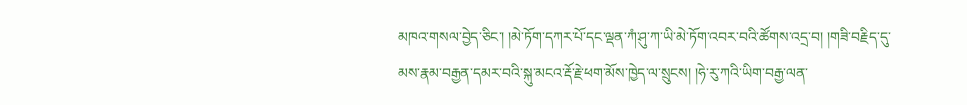མཁའ་གསལ་བྱེད་ཅིང་། །མེ་ཏོག་དཀར་པོ་དང་ལྡན་ཀཾ་ཤུ་ཀ་ཡི་མེ་ཏོག་འབར་བའི་ཚོགས་འདྲ་བ། །གཟི་བརྗིད་དུ་མས་རྣམ་བརྒྱན་དམར་བའི་སྐུ་མངའ་རྡོ་རྗེ་ཕག་མོས་ཁྱེད་ལ་སྲུངས། །ཧེ་རུ་ཀའི་ཡིག་བརྒྱ་ལན་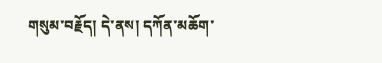གསུམ་བརྗོད། དེ་ནས། དཀོན་མཆོག་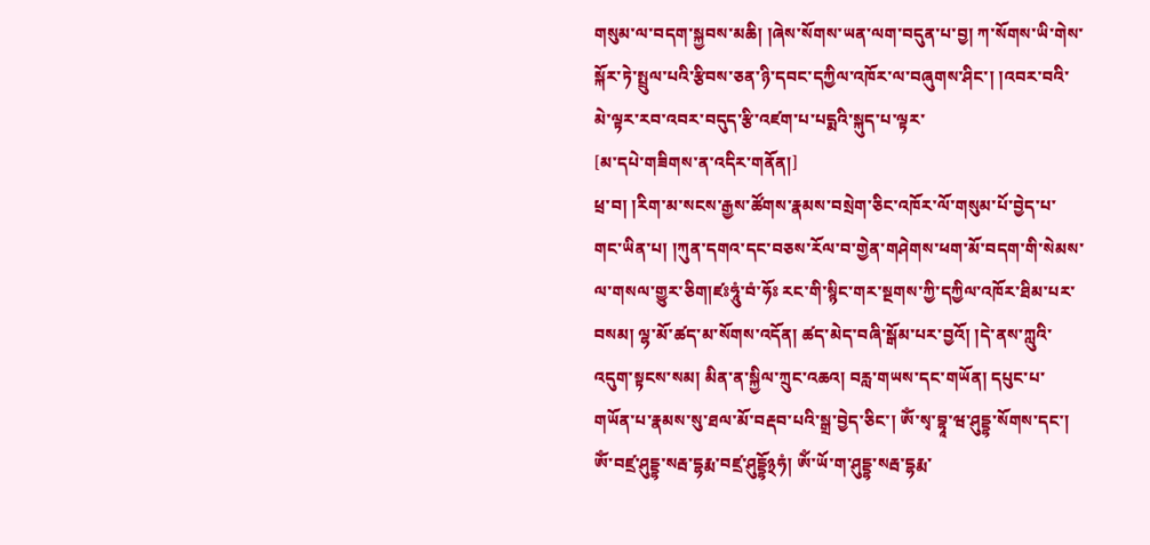གསུམ་ལ་བདག་སྐྱབས་མཆི། །ཞེས་སོགས་ཡན་ལག་བདུན་པ་བྱ། ཀ་སོགས་ཡི་གེས་སྐོར་ཏེ་སྤྲུལ་པའི་རྩིབས་ཅན་ཉི་དབང་དཀྱིལ་འཁོར་ལ་བཞུགས་ཤིང་། །འབར་བའི་མེ་ལྟར་རབ་འབར་བདུད་རྩི་འཛག་པ་པདྨའི་སྐུད་པ་ལྟར་
[མ་དཔེ་གཟིགས་ན་འདིར་གནོན།]
ཕྲ་བ། །རིག་མ་སངས་རྒྱས་ཚོགས་རྣམས་བསྲེག་ཅིང་འཁོར་ལོ་གསུམ་པོ་བྱེད་པ་གང་ཡིན་པ། །ཀུན་དགའ་དང་བཅས་རོལ་བ་གྱེན་གཤེགས་ཕག་མོ་བདག་གི་སེམས་ལ་གསལ་གྱུར་ཅིག།ཛཿཧཱུཾ་བཾ་ཧོཿ རང་གི་སྙིང་གར་སྔགས་ཀྱི་དཀྱིལ་འཁོར་ཐིམ་པར་བསམ། ལྷ་མོ་ཚད་མ་སོགས་འདོན། ཚད་མེད་བཞི་སྒོམ་པར་བྱའོ། །དེ་ནས་ཀླུའི་འདུག་སྟངས་སམ། མིན་ན་སྐྱིལ་ཀྲུང་འཆའ། བརླ་གཡས་དང་གཡོན། དཔུང་པ་གཡོན་པ་རྣམས་སུ་ཐལ་མོ་བརྡབ་པའི་སྒྲ་བྱེད་ཅིང་། ཨོཾ་སྭ་བྷཱ་ཝ་ཤུདྡྷ་སོགས་དང་། ཨོཾ་བཛྲ་ཤུདྡྷ་སརྦ་དྷརྨ་བཛྲ་ཤུདྡྷོ྅ཧཾ། ཨོཾ་ཡོ་ག་ཤུདྡྷ་སརྦ་དྷརྨ་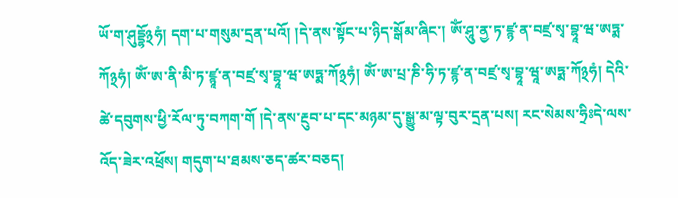ཡོ་ག་ཤུདྡྷོ྅ཧཾ། དག་པ་གསུམ་དྲན་པའོ། །དེ་ནས་སྟོང་པ་ཉིད་སྒོམ་ཞིང་། ཨོཾ་ཤཱུ་ནྱ་ཏ་ཛྙ་ན་བཛྲ་སྭ་བྷཱ་ཝ་ཨཏྨ་ཀོ྅ཧཾ། ཨོཾ་ཨ་ནི་མི་ཏ་ཛྙཱ་ན་བཛྲ་སྭ་བྷཱ་ཝ་ཨཏྨ་ཀོ྅ཧཾ། ཨོཾ་ཨ་པྲ་ཎི་ཧི་ཏ་ཛྙ་ན་བཛྲ་སྭ་བྷཱ་ཝཱ་ཨཏྨ་ཀོ྅ཧཾ། དེའི་ཚེ་དབུགས་ཕྱི་རོལ་ཏུ་བཀག་གོ །དེ་ནས་རྔུབ་པ་དང་མཉམ་དུ་སྒྱུ་མ་ལྟ་བུར་དྲན་པས། རང་སེམས་ཧྲིཿདེ་ལས་འོད་ཟེར་འཕྲོས། གདུག་པ་ཐམས་ཅད་ཚར་བཅད།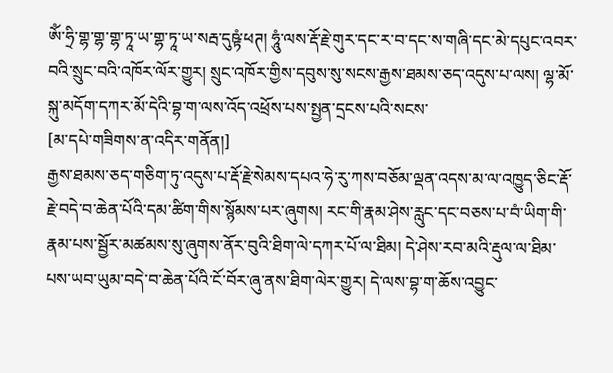ཨོཾ་ཧྲི་གྷ་གྷ་གྷ་ཏཱ་ཡ་གྷ་ཏཱ་ཡ་སརྦ་དུཥྟཾ་ཕཊ། ཧཱུཾ་ལས་རྡོ་རྗེ་གུར་དང་ར་བ་དང་ས་གཞི་དང་མེ་དཔུང་འབར་བའི་སྲུང་བའི་འཁོར་ལོར་གྱུར། སྲུང་འཁོར་གྱིས་དབུས་སུ་སངས་རྒྱས་ཐམས་ཅད་འདུས་པ་ལས། ལྷ་མོ་སྐུ་མདོག་དཀར་མོ་དེའི་བྷ་ག་ལས་འོད་འཕྲོས་པས་སྤྱན་དྲངས་པའི་སངས་
[མ་དཔེ་གཟིགས་ན་འདིར་གནོན།]
རྒྱས་ཐམས་ཅད་གཅིག་ཏུ་འདུས་པ་རྡོ་རྗེ་སེམས་དཔའ་ཧེ་རུ་ཀས་བཅོམ་ལྡན་འདས་མ་ལ་འཁྱུད་ཅིང་རྡོ་རྗེ་བདེ་བ་ཆེན་པོའི་དམ་ཚིག་གིས་སྙོམས་པར་ཞུགས། རང་གི་རྣམ་ཤེས་རླུང་དང་བཅས་པ་བཾ་ཡིག་གི་རྣམ་པས་སྦྱོར་མཚམས་སུ་ཞུགས་ནོར་བུའི་ཐིག་ལེ་དཀར་པོ་ལ་ཐིམ། དེ་ཤེས་རབ་མའི་རྡུལ་ལ་ཐིམ་པས་ཡབ་ཡུམ་བདེ་བ་ཆེན་པོའི་ངོ་བོར་ཞུ་ནས་ཐིག་ལེར་གྱུར། དེ་ལས་བྷ་ག་ཆོས་འབྱུང་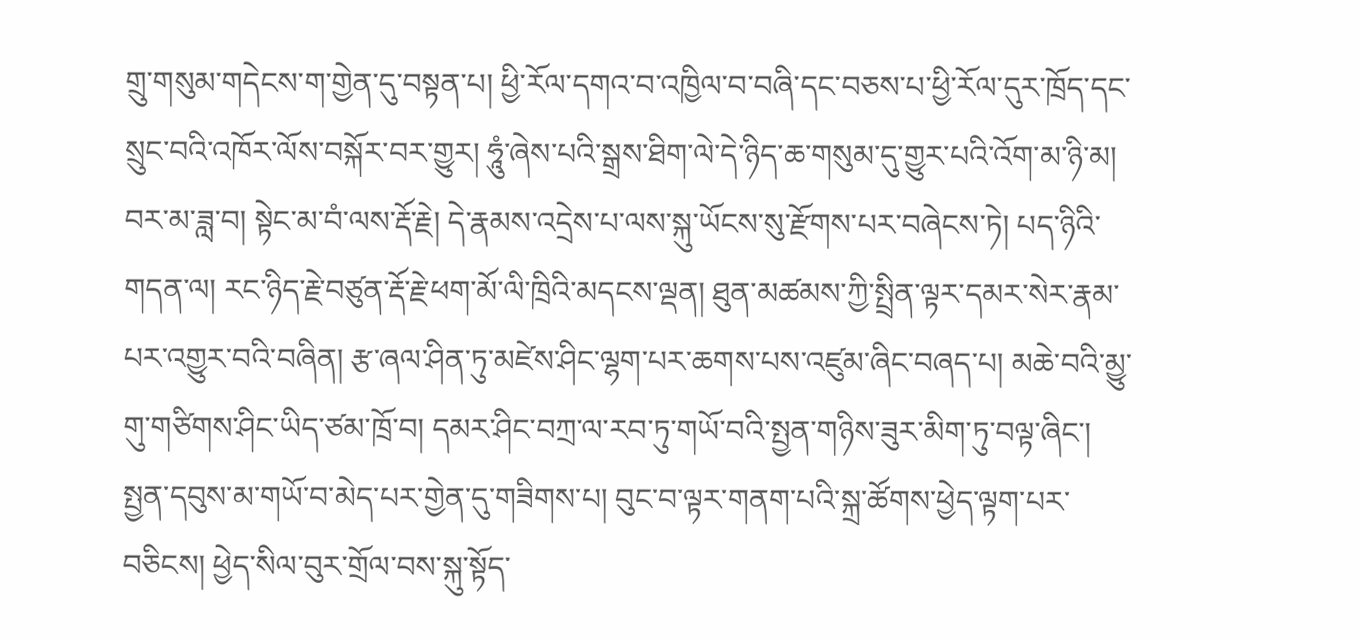གྲུ་གསུམ་གདེངས་ག་གྱེན་དུ་བསྟན་པ། ཕྱི་རོལ་དགའ་བ་འཁྱིལ་བ་བཞི་དང་བཅས་པ་ཕྱི་རོལ་དུར་ཁྲོད་དང་སྲུང་བའི་འཁོར་ལོས་བསྐོར་བར་གྱུར། ཧཱུཾ་ཞེས་པའི་སྒྲས་ཐིག་ལེ་དེ་ཉིད་ཆ་གསུམ་དུ་གྱུར་པའི་འོག་མ་ཉི་མ། བར་མ་ཟླ་བ། སྟེང་མ་བཾ་ལས་རྡོ་རྗེ། དེ་རྣམས་འདྲེས་པ་ལས་སྐུ་ཡོངས་སུ་རྫོགས་པར་བཞེངས་ཏེ། པད་ཉིའི་གདན་ལ། རང་ཉིད་རྗེ་བཙུན་རྡོ་རྗེ་ཕག་མོ་ལི་ཁྲིའི་མདངས་ལྡན། ཐུན་མཚམས་ཀྱི་སྤྲིན་ལྟར་དམར་སེར་རྣམ་པར་འགྱུར་བའི་བཞིན། རྩ་ཞལ་ཤིན་ཏུ་མཛེས་ཤིང་ལྷག་པར་ཆགས་པས་འཛུམ་ཞིང་བཞད་པ། མཆེ་བའི་མྱུ་གུ་གཙིགས་ཤིང་ཡིད་ཙམ་ཁྲོ་བ། དམར་ཤིང་བཀྲ་ལ་རབ་ཏུ་གཡོ་བའི་སྤྱན་གཉིས་ཟུར་མིག་ཏུ་བལྟ་ཞིང་། སྤྱན་དབུས་མ་གཡོ་བ་མེད་པར་གྱེན་དུ་གཟིགས་པ། བུང་བ་ལྟར་གནག་པའི་སྐྲ་ཚོགས་ཕྱེད་ལྟག་པར་བཅིངས། ཕྱེད་སིལ་བུར་གྲོལ་བས་སྐུ་སྟོད་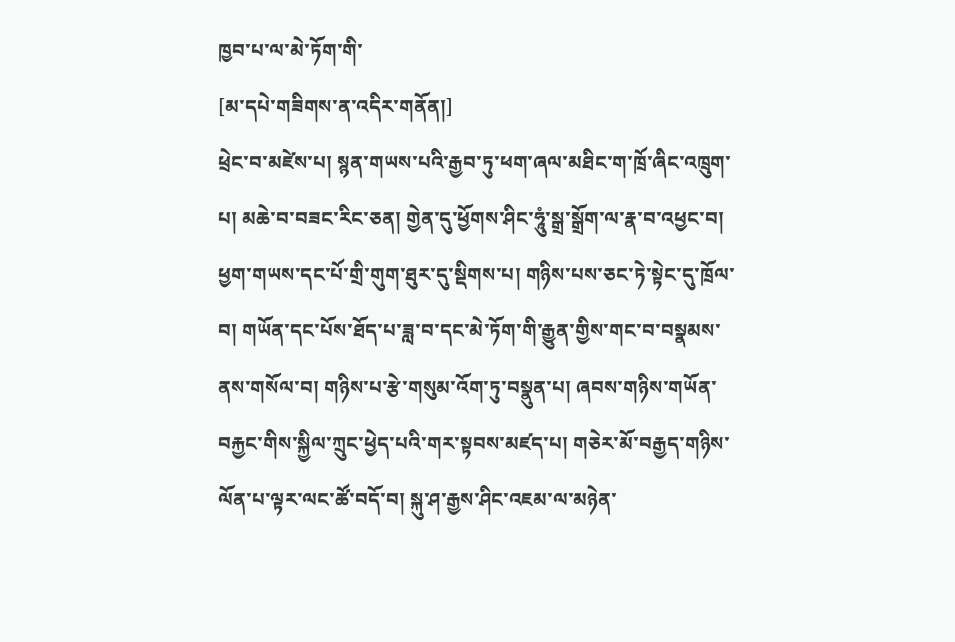ཁྱབ་པ་ལ་མེ་ཏོག་གི་
[མ་དཔེ་གཟིགས་ན་འདིར་གནོན།]
ཕྲེང་བ་མཛེས་པ། སྙན་གཡས་པའི་རྒྱབ་ཏུ་ཕག་ཞལ་མཐིང་ག་ཁྲོ་ཞིང་འཁྲུག་པ། མཆེ་བ་བཟང་རིང་ཅན། གྱེན་དུ་ཕྱོགས་ཤིང་ཧཱུཾ་སྒྲ་སྒྲོག་ལ་རྣ་བ་འཕྱང་བ། ཕྱག་གཡས་དང་པོ་གྲི་གུག་ཐུར་དུ་སྡིགས་པ། གཉིས་པས་ཅང་ཏེ་སྟེང་དུ་ཁྲོལ་བ། གཡོན་དང་པོས་ཐོད་པ་ཟླ་བ་དང་མེ་ཏོག་གི་རྒྱུན་གྱིས་གང་བ་བསྣམས་ནས་གསོལ་བ། གཉིས་པ་རྩེ་གསུམ་འོག་ཏུ་བསྣུན་པ། ཞབས་གཉིས་གཡོན་བརྐྱང་གིས་སྐྱིལ་ཀྲུང་ཕྱེད་པའི་གར་སྟབས་མཛད་པ། གཅེར་མོ་བརྒྱད་གཉིས་ལོན་པ་ལྟར་ལང་ཚོ་བདོ་བ། སྐུ་ཤ་རྒྱས་ཤིང་འཇམ་ལ་མཉེན་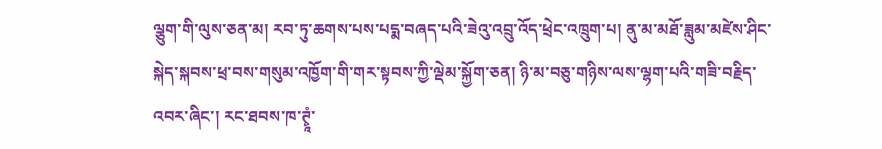ལྕུག་གི་ལུས་ཅན་མ། རབ་ཏུ་ཆགས་པས་པདྨ་བཞད་པའི་ཟེའུ་འབྲུ་འོད་ཕྲེང་འཁྲུག་པ། ནུ་མ་མཐོ་ཟླུམ་མཛེས་ཤིང་སྐེད་སྐབས་ཕྲ་བས་གསུམ་འཁྱོག་གི་གར་སྟབས་ཀྱི་ལྡེམ་སྐྱོག་ཅན། ཉི་མ་བཅུ་གཉིས་ལས་ལྷག་པའི་གཟི་བརྗིད་འབར་ཞིང་། རང་ཐབས་ཁ་ཊྭཱཾ་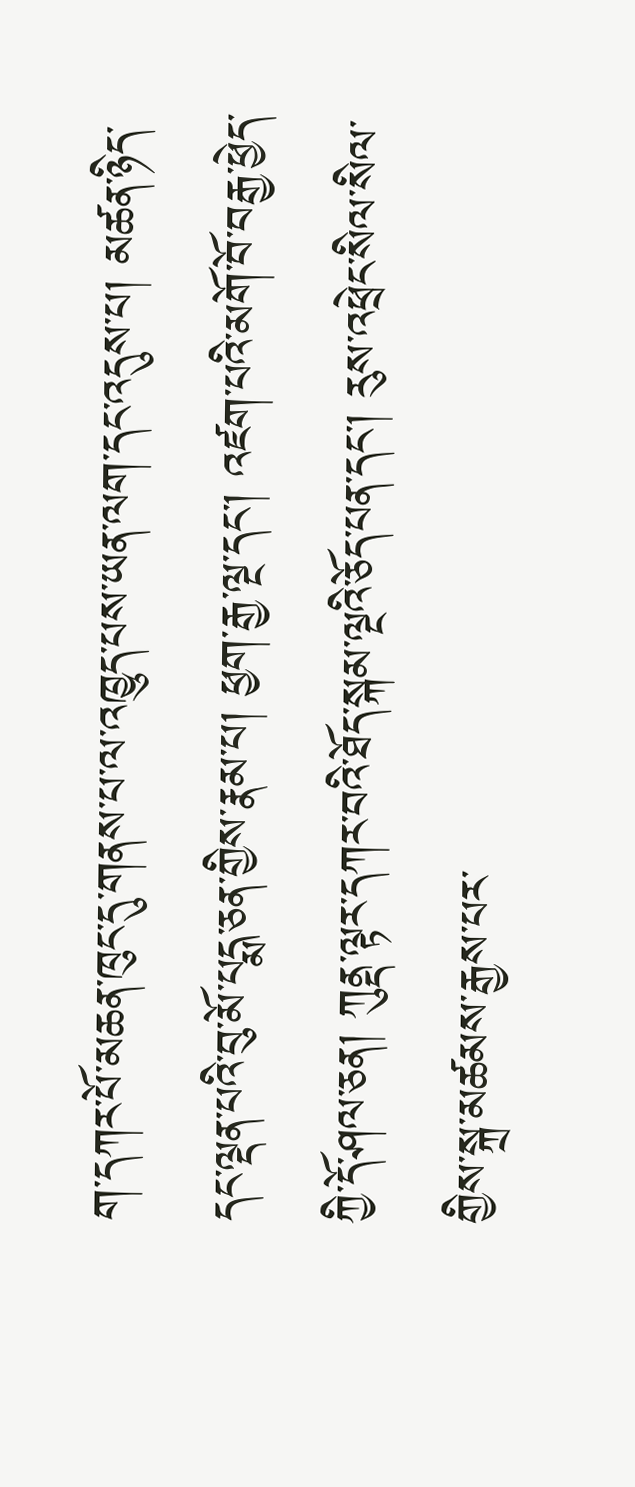ག་དཀར་པོ་མཆན་ཁུང་དུ་གནས་པ་ལ་འཁྱུད་པས་ཡན་ལག་དང་འདུས་པ། མཚན་ཉིད་དང་ལྡན་པའི་བུ་མོ་པདྨ་ཅན་གྱིས་རྣམ་པ། ཕྱག་རྒྱ་ལྔ་དང་། འཛག་པའི་མགོ་བོ་བརྒྱ་ཕྱེད་ཀྱི་དོ་ཤལ་ཅན། ཀུནྡ་ལྟར་དཀར་བའི་ཐོད་སྐམ་ལྔའི་ཅོད་པན་དང་། རུས་འཕྲེང་སིལ་སིལ་གྱིས་སྐྲ་མཚམས་རྒྱས་པར་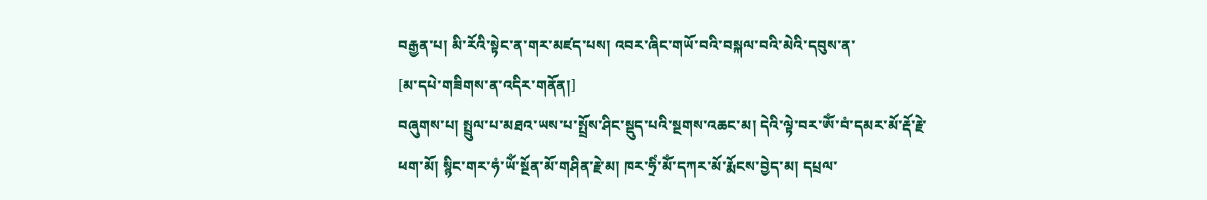བརྒྱན་པ། མི་རོའི་སྟེང་ན་གར་མཛད་པས། འབར་ཞིང་གཡོ་བའི་བསྐལ་བའི་མེའི་དབུས་ན་
[མ་དཔེ་གཟིགས་ན་འདིར་གནོན།]
བཞུགས་པ། སྤྲུལ་པ་མཐའ་ཡས་པ་སྤྲོས་ཤིང་སྡུད་པའི་སྔགས་འཆང་མ། དེའི་ལྟེ་བར་ཨོཾ་བཾ་དམར་མོ་རྡོ་རྗེ་ཕག་མོ། སྙིང་གར་ཧཾ་ཡོཾ་སྔོན་མོ་གཤིན་རྗེ་མ། ཁར་ཧྲིཾ་མོཾ་དཀར་མོ་རྨོངས་བྱེད་མ། དཔྲལ་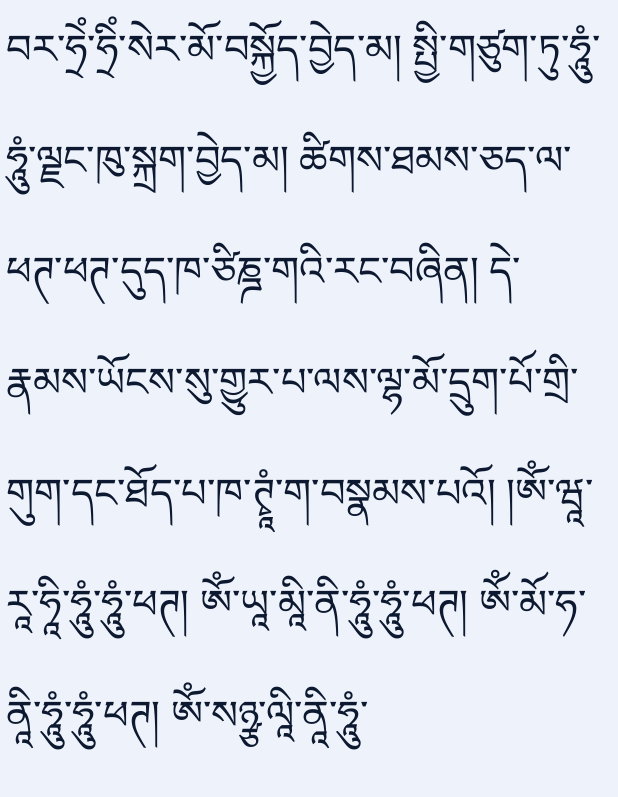བར་ཧྲེཾ་ཧྲིཾ་སེར་མོ་བསྐྱོད་བྱེད་མ། སྤྱི་གཙུག་ཏུ་ཧཱུཾ་ཧཱུཾ་ལྗང་ཁུ་སྐྲག་བྱེད་མ། ཚིགས་ཐམས་ཅད་ལ་ཕཊ་ཕཊ་དུད་ཁ་ཙིཎྜ་གའི་རང་བཞིན། དེ་རྣམས་ཡོངས་སུ་གྱུར་པ་ལས་ལྷ་མོ་དྲུག་པོ་གྲི་གུག་དང་ཐོད་པ་ཁ་ཊྭཱཾ་ག་བསྣམས་པའོ། །ཨོཾ་ཝཱ་རཱ་ཧཱི་ཧཱུཾ་ཧཱུཾ་ཕཊ། ཨོཾ་ཡཱ་མཱི་ནི་ཧཱུཾ་ཧཱུཾ་ཕཊ། ཨོཾ་མོ་ཧ་ནཱི་ཧཱུཾ་ཧཱུཾ་ཕཊ། ཨོཾ་སཉྩ་ལཱི་ནཱི་ཧཱུཾ་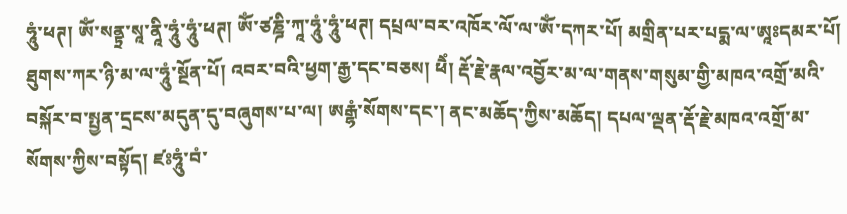ཧཱུཾ་ཕཊ། ཨོཾ་སནྟྲ་སཱ་ནཱི་ཧཱུཾ་ཧཱུཾ་ཕཊ། ཨོཾ་ཙཎྜི་ཀཱ་ཧཱུཾ་ཧཱུཾ་ཕཊ། དཔྲལ་བར་འཁོར་ལོ་ལ་ཨོཾ་དཀར་པོ། མགྲིན་པར་པདྨ་ལ་ཨཱཿདམར་པོ། ཐུགས་ཀར་ཉི་མ་ལ་ཧཱུཾ་སྔོན་པོ། འབར་བའི་ཕྱག་རྒྱ་དང་བཅས། ཕཻཾ། རྡོ་རྗེ་རྣལ་འབྱོར་མ་ལ་གནས་གསུམ་གྱི་མཁའ་འགྲོ་མའི་བསྐོར་བ་སྤྱན་དྲངས་མདུན་དུ་བཞུགས་པ་ལ། ཨརྒྷཾ་སོགས་དང་། ནང་མཆོད་ཀྱིས་མཆོད། དཔལ་ལྡན་རྡོ་རྗེ་མཁའ་འགྲོ་མ་སོགས་ཀྱིས་བསྟོད། ཛཿཧཱུཾ་བཾ་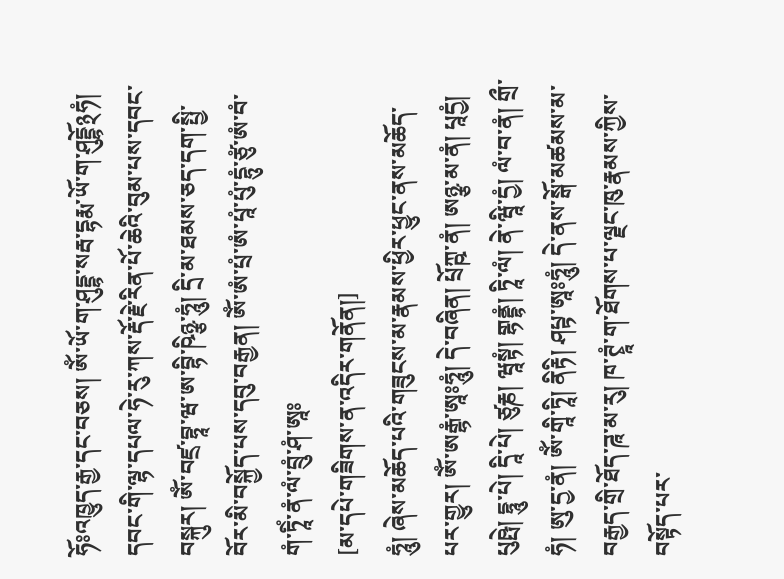ཧོཿའཁྱུད་རྒྱ་དང་བཅས། ཨོཾ་ཡོ་ག་ཤུདྡྷ་སརྦ་དྷརྨ་ཡོ་ག་ཤུདྡྷོ྅ཧཾ། དབང་གི་ལྷ་དཔལ་ཧེ་རུ་ཀས་རྡོ་རྗེ་རིན་པོ་ཆེའི་བུམ་པས་དབང་བསྐུར། ཨོཾ་བཛྲ་བྷཱ་ཝ་ཨ་བྷི་ཥིཉྩ་ཧཱུཾ། དྲི་མ་ཐམས་ཅད་དག་སྤྱི་བོར་མི་བསྐྱོད་པས་དབུ་བརྒྱན། ཨོཾ་ཨཾ་པྲཾ་ཨཾ་པཱཾ་པུཾ་དྷུཾ་ཙུཾ་ཨཾ་བཾ་གཾ་ཏཱིཾ་ནཾ་ལཾ་བྲུཾ་ཤཾ་ཨཱཿ
[མ་དཔེ་གཟིགས་ན་འདིར་གནོན།]
ཧཱུཾ། ཞེས་མཆོད་པའི་གཟུངས་མ་རྣམས་ཕྱིར་ཕྱུང་ནས་མཆོད་པར་གྱུར། ཨོཾ་ཨརྒྷཾ་ཨཱཿཧཱུཾ། དེ་བཞིན། པྲོཀྵ་ནཾ། ཨཉྩ་མ་ནཾ། པཱདྱཾ། པུཥྤེ། དྷཱུ་པེ། དཱི་པེ། ཙུརྞ། ཝཱསྟཾ། གྷནྡྷཾ། ཏཱི་ལཾ། ནེ་ཝཱི་དྱཾ། ལཾ་བ་ནཾ། གྲྀ་ཧཾ། ཨུ་དྱ་ནཾ། ཨོཾ་གཱི་ཏཱི། ནིརྟི། ཤཔྟ་ཨཱཿཧཱུཾ། དེ་ནས་སྒོ་མཚམས་མ་བརྒྱད་གྲི་ཐོད་ཌཱ་མ་རུ། ཁ་ཊྭཱཾ་ག་ཐོགས་པ་ལྗང་ཁུ་རྣམས་ཀྱིས་བསྟོད་པར་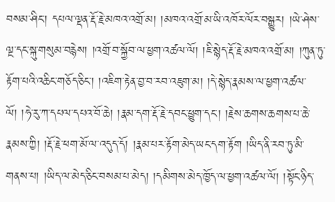བསམ་ཤིང་། དཔལ་ལྡན་རྡོ་རྗེ་མཁའ་འགྲོ་མ། །མཁའ་འགྲོ་མ་ཡི་འཁོར་ལོར་བསྒྱུར། །ཡེ་ཤེས་ལྔ་དང་སྐུ་གསུམ་བརྙེས། །འགྲོ་བ་སྐྱོབ་ལ་ཕྱག་འཚལ་ལོ། །ཇི་སྙེད་རྡོ་རྗེ་མཁའ་འགྲོ་མ། །ཀུན་ཏུ་རྟོག་པའི་འཆིང་གཅོད་ཅིང་། །འཇིག་རྟེན་བྱ་བ་རབ་འཇུག་མ། །དེ་སྙེད་རྣམས་ལ་ཕྱག་འཚལ་ལོ། །ཧེ་རུ་ཀ་དཔལ་དཔའ་བོ་ཆེ། །རྣམ་དག་རྡོ་རྗེ་དབང་ཕྱུག་དང་། །རྗེས་ཆགས་ཆགས་པ་ཆེ་རྣམས་ཀྱི། །རྡོ་རྗེ་ཕག་མོ་ལ་འདུད་དོ། །རྣམ་པར་རྟོག་མེད་ཡང་དག་རྟོག །ཡིད་ནི་རབ་ཏུ་མི་གནས་པ། །ཡིད་ལ་མེད་ཅིང་བསམ་པ་མེད། །དམིགས་མེད་ཁྱོད་ལ་ཕྱག་འཚལ་ལོ། །སྟོང་ཉིད་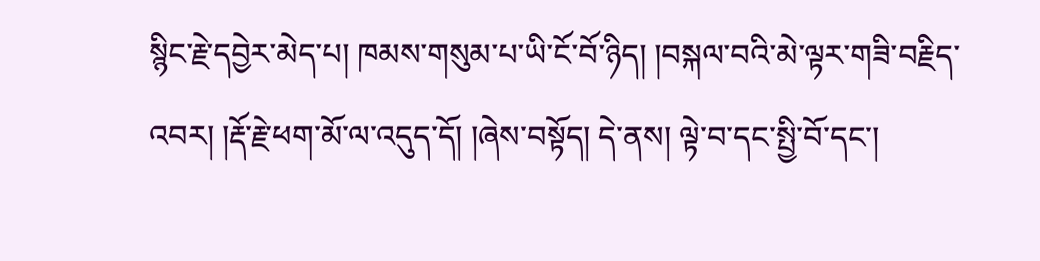སྙིང་རྗེ་དབྱེར་མེད་པ། ཁམས་གསུམ་པ་ཡི་ངོ་བོ་ཉིད། །བསྐལ་བའི་མེ་ལྟར་གཟི་བརྗིད་འབར། །རྡོ་རྗེ་ཕག་མོ་ལ་འདུད་དོ། །ཞེས་བསྟོད། དེ་ནས། ལྟེ་བ་དང་སྤྱི་བོ་དང་།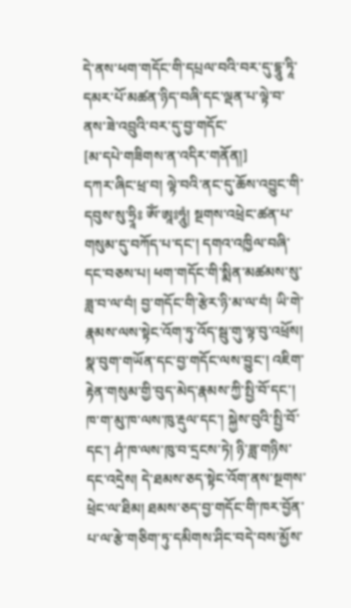དེ་ནས་ཕག་གདོང་གི་དཔྲལ་བའི་བར་དུ་དྷཱུ་ཏཱི་དམར་པོ་མཚན་ཉིད་བཞི་དང་ལྡན་པ་ལྟེ་བ་ནས་ཟེ་འབྲུའི་བར་དུ་བྱ་གདོང་
[མ་དཔེ་གཟིགས་ན་འདིར་གནོན།]
དཀར་ཞིང་ཕྲ་བ། ལྟེ་བའི་ནང་དུ་ཆོས་འབྱུང་གི་དབུས་སུ་ཧྲཱིཿ ཨོཾ་ཨཱཿཧཱུཾ། སྔགས་འཕྲེང་ཚན་པ་གསུམ་དུ་བཀོད་པ་དང་། དགའ་འཁྱིལ་བཞི་དང་བཅས་པ། ཕག་གདོང་གི་སྨིན་མཚམས་སུ་ཟླ་བ་ལ་བཾ། བྱ་གདོང་གི་རྩེར་ཉི་མ་ལ་བཾ། ཡི་གེ་རྣམས་ལས་སྟེང་འོག་ཏུ་འོད་སྦུ་གུ་ལྟ་བུ་འཕྲོས། སྣ་བུག་གཡོན་དང་བྱ་གདོང་ལས་བྱུང་། འཇིག་རྟེན་གསུམ་གྱི་བུད་མེད་རྣམས་ཀྱི་སྤྱི་བོ་དང་། ཁ་ག་མུ་ཁ་ལས་ཁུ་རྡུལ་དང་། སྐྱེས་བུའི་སྤྱི་བོ་དང་། ཤཾ་ཁ་ལས་ཁུ་བ་དྲངས་ཏེ། ཉི་ཟླ་གཉིས་དང་འདྲེས། དེ་ཐམས་ཅད་སྟེང་འོག་ནས་སྔགས་ཕྲེང་ལ་ཐིམ། ཐམས་ཅད་བྱ་གདོང་གི་ཁར་བྱོན་པ་ལ་རྩེ་གཅིག་ཏུ་དམིགས་ཤིང་བདེ་བས་མྱོས་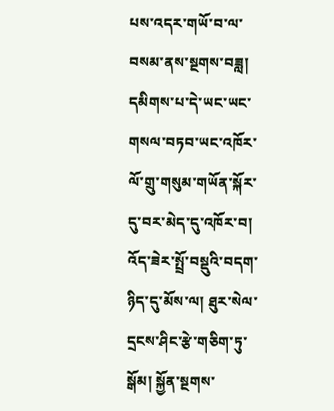པས་འདར་གཡོ་བ་ལ་བསམ་ནས་སྔགས་བཟླ། དམིགས་པ་དེ་ཡང་ཡང་གསལ་བཏབ་ཡང་འཁོར་ལོ་གྲུ་གསུམ་གཡོན་སྐོར་དུ་བར་མེད་དུ་འཁོར་བ། འོད་ཟེར་སྤྲོ་བསྡུའི་བདག་ཉིད་དུ་མོས་ལ། ཐུར་སེལ་དྲངས་ཤིང་རྩེ་གཅིག་ཏུ་སྒོམ། སྐྱོན་སྔགས་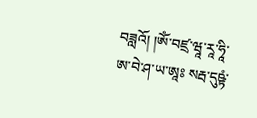བཟླའོ། །ཨོཾ་བཛྲ་ཝཱ་རཱ་ཧཱི་ཨ་བེ་ཤ་ཡ་ཨཱཿ སརྦ་དུཥྟཾ་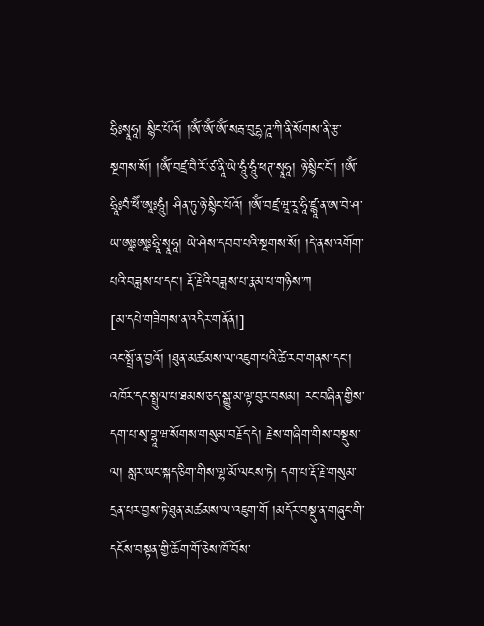ཧྲིཿསྭཱཧཱ། སྙིང་པོའོ། །ཨོཾ་ཨོཾ་ཨོཾ་སརྦ་བུདྷ་ཌཱ་ཀི་ནི་སོགས་ནི་རྩ་སྔགས་སོ། །ཨོཾ་བཛྲ་བཻ་རོ་ཙ་ནཱི་ཡེ་ཧཱུཾ་ཧཱུཾ་ཕཊ་སྭཱཧཱ། ཉེ་སྙིང་ངོ་། །ཨོཾ་ཧྲཱིཿབཾ་ཕཻཾ་ཨཱཿཧཱུཾ། ཤིན་ཏུ་ཉེ་སྙིང་པོའོ། །ཨོཾ་བཛྲ་ཝཱ་རཱ་ཧཱི་ཛྙཱ་ན་ཨ་བེ་ཤ་ཡ་ཨཱཿཨཱཿཧྲཱི་སྭཱཧཱ། ཡེ་ཤེས་དབབ་པའི་སྔགས་སོ། །དེ་ནས་འགོག་པའི་བཟླས་པ་དང་། རྡོ་རྗེའི་བཟླས་པ་རྣམ་པ་གཉིས་ཀ
[མ་དཔེ་གཟིགས་ན་འདིར་གནོན།]
འང་སྤྲོ་ན་བྱའོ། །ཐུན་མཚམས་ལ་འཇུག་པའི་ཚེ་རབ་གནས་དང་། འཁོར་དང་སྤྲུལ་པ་ཐམས་ཅད་སྒྱུ་མ་ལྟ་བུར་བསམ། རང་བཞིན་གྱིས་དག་པ་སྭ་བྷཱ་ཝ་སོགས་གསུམ་བརྗོད་དེ། རྗེས་གཞིག་གིས་བསྡུས་ལ། སླར་ཡང་སྐད་ཅིག་གིས་ལྷ་མོ་ལངས་ཏེ། དག་པ་རྡོ་རྗེ་གསུམ་དྲན་པར་བྱས་ཏེ་ཐུན་མཚམས་ལ་འཇུག་གོ །མདོར་བསྡུ་ན་གཞུང་གི་དངོས་བསྟན་གྱི་ཆོག་གོ་ཅེས་ཁོ་བོས་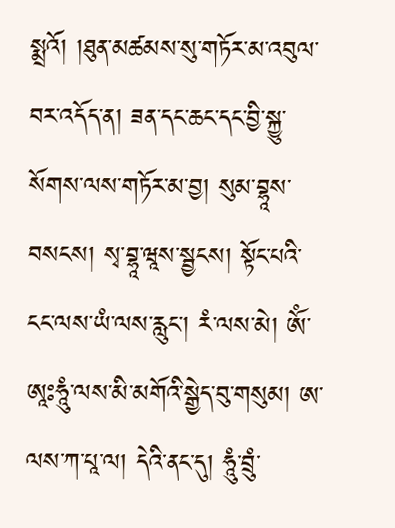སྨྲའོ། །ཐུན་མཚམས་སུ་གཏོར་མ་འབུལ་བར་འདོད་ན། ཟན་དང་ཆང་དང་བྱི་སྐྱུ་སོགས་ལས་གཏོར་མ་བྱ། སུམ་བྷཱས་བསངས། སྭ་བྷཱ་ཝཱས་སྦྱངས། སྟོང་པའི་ངང་ལས་ཡཾ་ལས་རླུང་། རཾ་ལས་མེ། ཨོཾ་ཨཱཿཧཱུཾ་ལས་མི་མགོའི་སྒྱེད་བུ་གསུམ། ཨ་ལས་ཀ་པཱ་ལ། དེའི་ནང་དུ། ཧཱུཾ་བྲུཾ་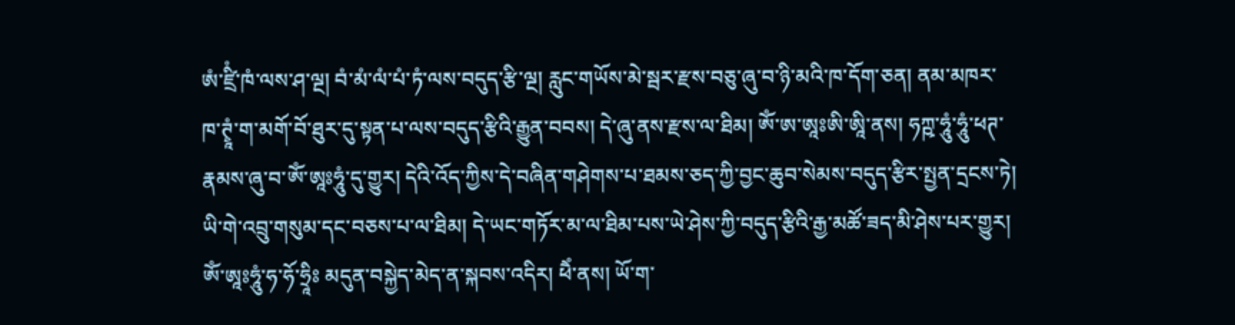ཨཾ་ཛྲིཾ་ཁཾ་ལས་ཤ་ལྔ། བཾ་མཾ་ལཾ་པཾ་ཏཾ་ལས་བདུད་རྩི་ལྔ། རླུང་གཡོས་མེ་སྦར་རྫས་བཅུ་ཞུ་བ་ཉི་མའི་ཁ་དོག་ཅན། ནམ་མཁར་ཁ་ཊྭཱཾ་ག་མགོ་བོ་ཐུར་དུ་སྟན་པ་ལས་བདུད་རྩིའི་རྒྱུན་བབས། དེ་ཞུ་ནས་རྫས་ལ་ཐིམ། ཨོཾ་ཨ་ཨཱཿཨི་ཨཱི་ནས། ཧཀྵ་ཧཱུཾ་ཧཱུཾ་ཕཊ་རྣམས་ཞུ་བ་ཨོཾ་ཨཱཿཧཱུཾ་དུ་གྱུར། དེའི་འོད་ཀྱིས་དེ་བཞིན་གཤེགས་པ་ཐམས་ཅད་ཀྱི་བྱང་ཆུབ་སེམས་བདུད་རྩིར་སྤྱན་དྲངས་ཏེ། ཡི་གེ་འབྲུ་གསུམ་དང་བཅས་པ་ལ་ཐིམ། དེ་ཡང་གཏོར་མ་ལ་ཐིམ་པས་ཡེ་ཤེས་ཀྱི་བདུད་རྩིའི་རྒྱ་མཚོ་ཟད་མི་ཤེས་པར་གྱུར། ཨོཾ་ཨཱཿཧཱུཾ་ཧ་ཧོ་ཧྲཱིཿ མདུན་བསྐྱེད་མེད་ན་སྐབས་འདིར། ཕཻཾ་ནས། ཡོ་ག་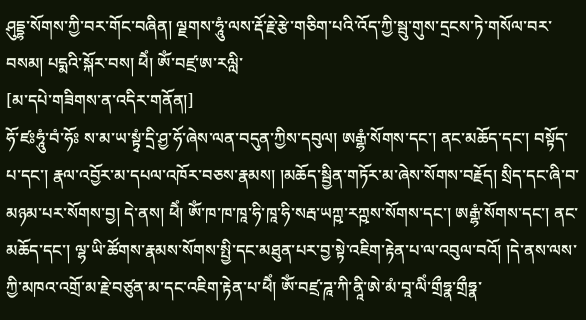ཤུདྡྷ་སོགས་ཀྱི་བར་གོང་བཞིན། ལྗགས་ཧཱུཾ་ལས་རྡོ་རྗེ་རྩེ་གཅིག་པའི་འོད་ཀྱི་སྦུ་གུས་དྲངས་ཏེ་གསོལ་བར་བསམ། པདྨའི་སྐོར་བས། ཕཻཾ། ཨོཾ་བཛྲ་ཨ་རལླི་
[མ་དཔེ་གཟིགས་ན་འདིར་གནོན།]
ཧོ་ཛཿཧཱུཾ་བཾ་ཧོཿ ས་མ་ཡ་སྟྭཾ་དྲི་ཤྱ་ཧོ་ཞེས་ལན་བདུན་ཀྱིས་དབུལ། ཨརྒྷཾ་སོགས་དང་། ནང་མཆོད་དང་། བསྟོད་པ་དང་། རྣལ་འབྱོར་མ་དཔལ་འཁོར་བཅས་རྣམས། །མཆོད་སྦྱིན་གཏོར་མ་ཞེས་སོགས་བརྗོད། སྲིད་དང་ཞི་བ་མཉམ་པར་སོགས་བྱ། དེ་ནས། ཕཻཾ། ཨོཾ་ཁ་ཁ་ཁཱ་ཧི་ཁཱ་ཧི་སརྦ་ཡཀྵ་རཀྵས་སོགས་དང་། ཨརྒྷཾ་སོགས་དང་། ནང་མཆོད་དང་། ལྷ་ཡི་ཚོགས་རྣམས་སོགས་སྤྱི་དང་མཐུན་པར་བྱ་སྟེ་འཇིག་རྟེན་པ་ལ་འབུལ་བའོ། །དེ་ནས་ལས་ཀྱི་མཁའ་འགྲོ་མ་རྗེ་བཙུན་མ་དང་འཇིག་རྟེན་པ་ཕཻཾ། ཨོཾ་བཛྲ་ཌཱ་ཀི་ནཱི་ཨེ་མཾ་བཱ་ལིཾ་གྲྀཧྣ་གྲྀཧྣ་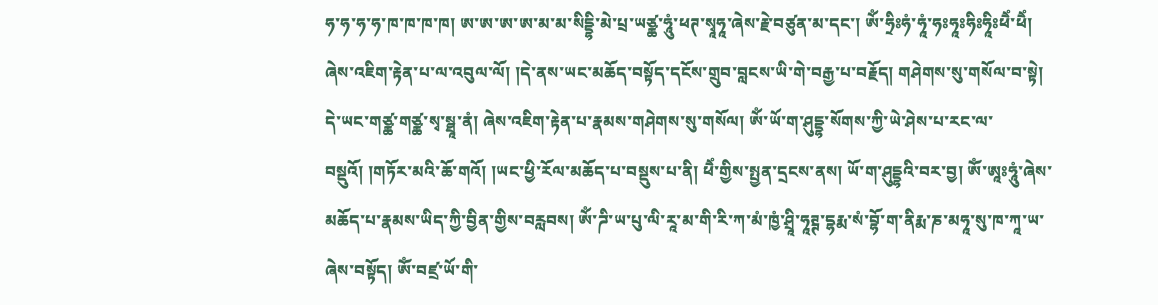ཧ་ཧ་ཧ་ཧ་ཁ་ཁ་ཁ་ཁ། ཨ་ཨ་ཨ་ཨ་མ་མ་སིདྡྷི་མེ་པྲ་ཡཙྪ་ཧཱུཾ་ཕཊ་སྭཱཧཱ་ཞེས་རྗེ་བཙུན་མ་དང་། ཨོཾ་ཧྲིཿཧཾ་ཧཱཾ་ཧཿཧཱཿཧིཿཧཱིཿཕཻཾ་ཕཻཾ། ཞེས་འཇིག་རྟེན་པ་ལ་འབུལ་ལོ། །དེ་ནས་ཡང་མཆོད་བསྟོད་དངོས་གྲུབ་བླངས་ཡི་གེ་བརྒྱ་པ་བརྗོད། གཤེགས་སུ་གསོལ་བ་སྟེ། དེ་ཡང་གཙྪ་གཙྪ་སྭ་སྠཱ་ནཾ། ཞེས་འཇིག་རྟེན་པ་རྣམས་གཤེགས་སུ་གསོལ། ཨོཾ་ཡོ་ག་ཤུདྡྷ་སོགས་ཀྱི་ཡེ་ཤེས་པ་རང་ལ་བསྡུའོ། །གཏོར་མའི་ཆོ་གའོ། །ཡང་ཕྱི་རོལ་མཆོད་པ་བསྡུས་པ་ནི། ཕཻཾ་གྱིས་སྤྱན་དྲངས་ནས། ཡོ་ག་ཤུདྡྷའི་བར་བྱ། ཨོཾ་ཨཱཿཧཱུཾ་ཞེས་མཆོད་པ་རྣམས་ཡིད་ཀྱི་བྱིན་གྱིས་བརླབས། ཨོཾ་ཌི་ཡ་པུ་ལི་རཱ་མ་གི་རི་ཀ་མཾ་ཁྱཾ་ཤྲཱི་ཧཱཊྚ་དྷརྨ་སཾ་བྷོ་ག་ནིརྨ་ཎ་མཧཱ་སུ་ཁ་ཀཱ་ཡ་ཞེས་བསྟོད། ཨོཾ་བཛྲ་ཡོ་གི་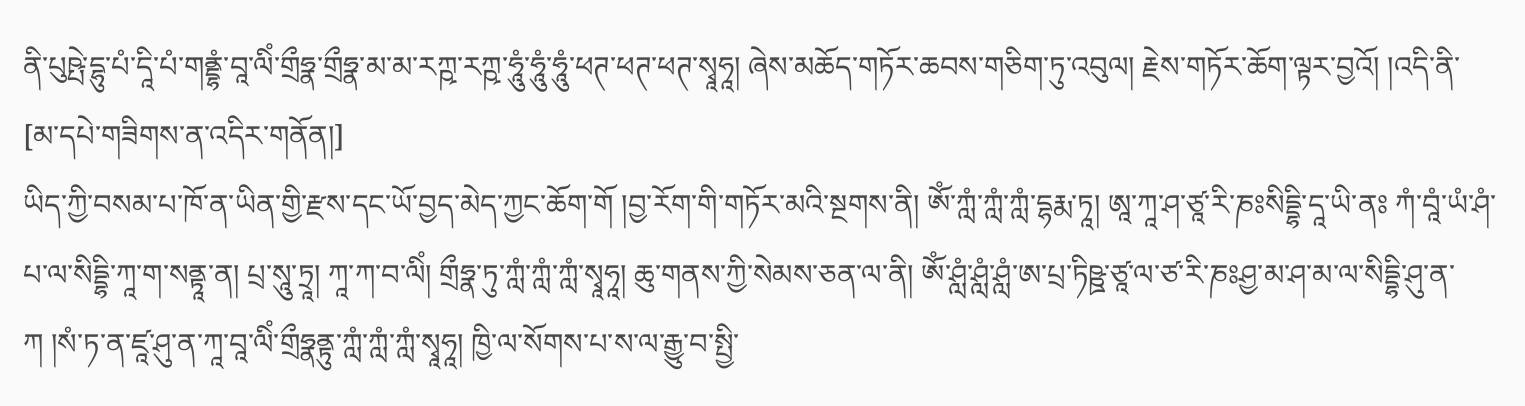ནི་པུཥྤེ་དྷུ་པཾ་དཱི་པཾ་གནྡྷཾ་བཱ་ལིཾ་གྲྀཧྣ་གྲྀཧྣ་མ་མ་རཀྵ་རཀྵ་ཧཱུཾ་ཧཱུཾ་ཧཱུཾ་ཕཊ་ཕཊ་ཕཊ་སྭཱཧཱ། ཞེས་མཆོད་གཏོར་ཆབས་གཅིག་ཏུ་འབུལ། རྗེས་གཏོར་ཆོག་ལྟར་བྱའོ། །འདི་ནི་
[མ་དཔེ་གཟིགས་ན་འདིར་གནོན།]
ཡིད་ཀྱི་བསམ་པ་ཁོ་ན་ཡིན་གྱི་རྫས་དང་ཡོ་བྱད་མེད་ཀྱང་ཆོག་གོ །བྱ་རོག་གི་གཏོར་མའི་སྔགས་ནི། ཨོཾ་ཀླཾ་ཀླཾ་ཀླཾ་དྷརྨ་ཏཱ། ཨཱ་ཀཱ་ཤ་ཙཱ་རི་ཎཿསིདྡྷི་དཱ་ཡི་ནཿ ཀཾ་བཱཾ་ཡཾ་ཤཾ་པ་ལ་སིདྡྷི་ཀཱ་ག་སནྟཱ་ན། པྲ་སཱུ་ཏྲཱ། ཀཱ་ཀ་བ་ལིཾ། གྲྀཧྣ་ཏུ་ཀླཾ་ཀླཾ་ཀླཾ་སྭཱཧཱ། ཆུ་གནས་ཀྱི་སེམས་ཅན་ལ་ནི། ཨོཾ་ཤླཾ་ཤླཾ་ཤླཾ་ཨ་པྲ་ཏིཥྛ་ཙཱ་ལ་ཙ་རི་ཎཿཤྱ་མ་ཤ་མ་ལ་སིདྡྷི་ཤུ་ན་ཀ །སཾ་ཏ་ན་ཛཱ་ཤུ་ན་ཀཱ་བཱ་ལིཾ་གྲྀཧྣནྟུ་ཀླཾ་ཀླཾ་ཀླཾ་སྭཱཧཱ། ཁྱི་ལ་སོགས་པ་ས་ལ་རྒྱུ་བ་སྤྱི་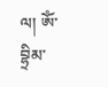ལ། ཨོཾ་བྷྲིམ་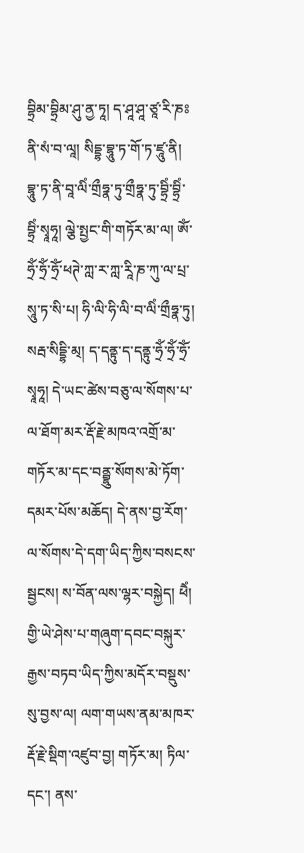བྷྲིམ་བྷྲིམ་ཤུ་ནྱ་ཏཱ། ད་ཤཱ་ཤཱ་ཙཱ་རི་ཎཿནི་སཾ་བ་ལཱ། སིདྡྷ་བྷཱུ་ཏ་གོ་ཏ་ཛཱུ་ནི། བྷཱུ་ཏ་ནི་བཱ་ལིཾ་གྲྀཧྣ་ཏུ་གྲྀཧྣ་ཏུ་བྷྲིཾ་བྷྲིཾ་བྷྲིཾ་སྭཱཧཱ། ལྕེ་སྤྱང་གི་གཏོར་མ་ལ། ཨོཾ་ཧྲོཾ་ཧྲོཾ་ཧྲོཾ་ཕཊེ་ཀླ་ར་ཀླ་རཱི་ཎ་ཀུ་ལ་པྲ་སཱུ་ཏ་སི་པ། ཧི་ལི་ཧི་ལི་བ་ལིཾ་གྲྀཧྣ་ཏུ། སརྦ་སིདྡྷི་མ྄། ད་དནྟུ་ད་དནྟུ་ཧྲོཾ་ཧྲོཾ་ཧྲོཾ་སྭཱཧཱ། དེ་ཡང་ཚེས་བཅུ་ལ་སོགས་པ་ལ་ཐོག་མར་རྡོ་རྗེ་མཁའ་འགྲོ་མ་གཏོར་མ་དང་བནྦྷུ་སོགས་མེ་ཏོག་དམར་པོས་མཆོད། དེ་ནས་བྱ་རོག་ལ་སོགས་དེ་དག་ཡིད་ཀྱིས་བསངས་སྦྱངས། ས་བོན་ལས་ལྷར་བསྐྱེད། ཕཻཾ། གྱི་ཡེ་ཤེས་པ་གཞུག་དབང་བསྐུར་རྒྱས་བཏབ་ཡིད་ཀྱིས་མདོར་བསྡུས་སུ་བྱས་ལ། ལག་གཡས་ནམ་མཁར་རྡོ་རྗེ་སྡིག་འཛུབ་བྱ། གཏོར་མ། ཏིལ་དང་། ནས་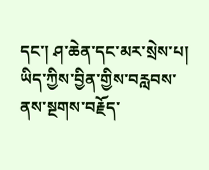དང་། ཤ་ཆེན་དང་མར་སྲེས་པ། ཡིད་ཀྱིས་བྱིན་གྱིས་བརླབས་ནས་སྔགས་བརྗོད་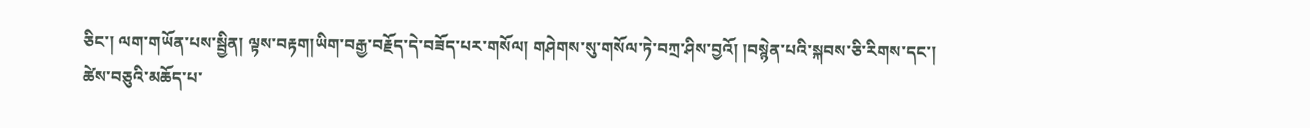ཅིང་། ལག་གཡོན་པས་སྦྱིན། ལྟས་བརྟག།ཡིག་བརྒྱ་བརྗོད་དེ་བཟོད་པར་གསོལ། གཤེགས་སུ་གསོལ་ཏེ་བཀྲ་ཤིས་བྱའོ། །བསྙེན་པའི་སྐབས་ཅི་རིགས་དང་། ཚེས་བཅུའི་མཆོད་པ་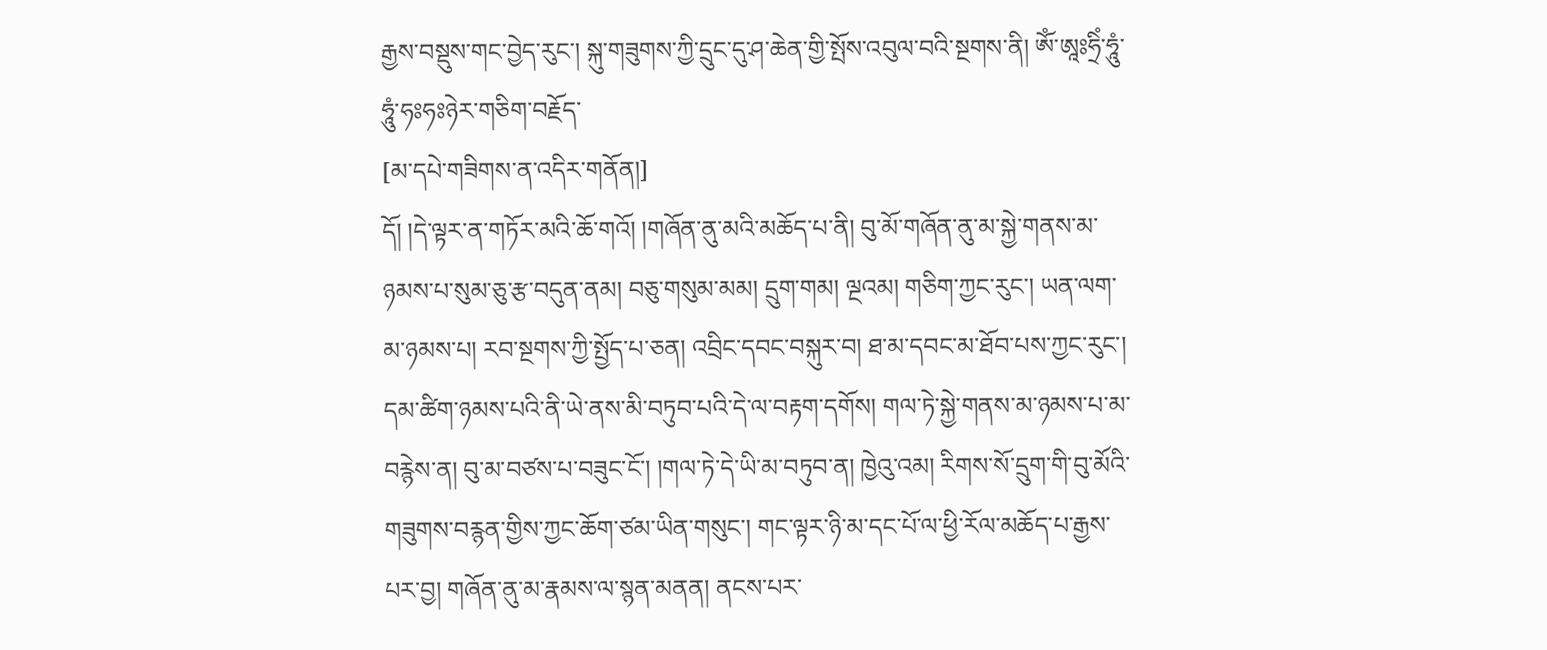རྒྱས་བསྡུས་གང་བྱེད་རུང་། སྐུ་གཟུགས་ཀྱི་དྲུང་དུ་ཤ་ཆེན་གྱི་སྤོས་འབུལ་བའི་སྔགས་ནི། ཨོཾ་ཨཱཿཧྲིཾ་ཧཱུཾ་ཧཱུཾ་ཧཿཧཿཉེར་གཅིག་བརྗོད་
[མ་དཔེ་གཟིགས་ན་འདིར་གནོན།]
དོ། །དེ་ལྟར་ན་གཏོར་མའི་ཆོ་གའོ། །གཞོན་ནུ་མའི་མཆོད་པ་ནི། བུ་མོ་གཞོན་ནུ་མ་སྐྱེ་གནས་མ་ཉམས་པ་སུམ་ཅུ་རྩ་བདུན་ནམ། བཅུ་གསུམ་མམ། དྲུག་གམ། ལྔའམ། གཅིག་ཀྱང་རུང་། ཡན་ལག་མ་ཉམས་པ། རབ་སྔགས་ཀྱི་སྤྱོད་པ་ཅན། འབྲིང་དབང་བསྐུར་བ། ཐ་མ་དབང་མ་ཐོབ་པས་ཀྱང་རུང་། དམ་ཚིག་ཉམས་པའི་ནི་ཡེ་ནས་མི་བཏུབ་པའི་དེ་ལ་བརྟག་དགོས། གལ་ཏེ་སྐྱེ་གནས་མ་ཉམས་པ་མ་བརྙེས་ན། བུ་མ་བཙས་པ་བཟུང་ངོ་། །གལ་ཏེ་དེ་ཡི་མ་བཏུབ་ན། ཁྱེའུ་འམ། རིགས་སོ་དྲུག་གི་བུ་མོའི་གཟུགས་བརྙན་གྱིས་ཀྱང་ཆོག་ཙམ་ཡིན་གསུང་། གང་ལྟར་ཉི་མ་དང་པོ་ལ་ཕྱི་རོལ་མཆོད་པ་རྒྱས་པར་བྱ། གཞོན་ནུ་མ་རྣམས་ལ་སྙན་མནན། ནངས་པར་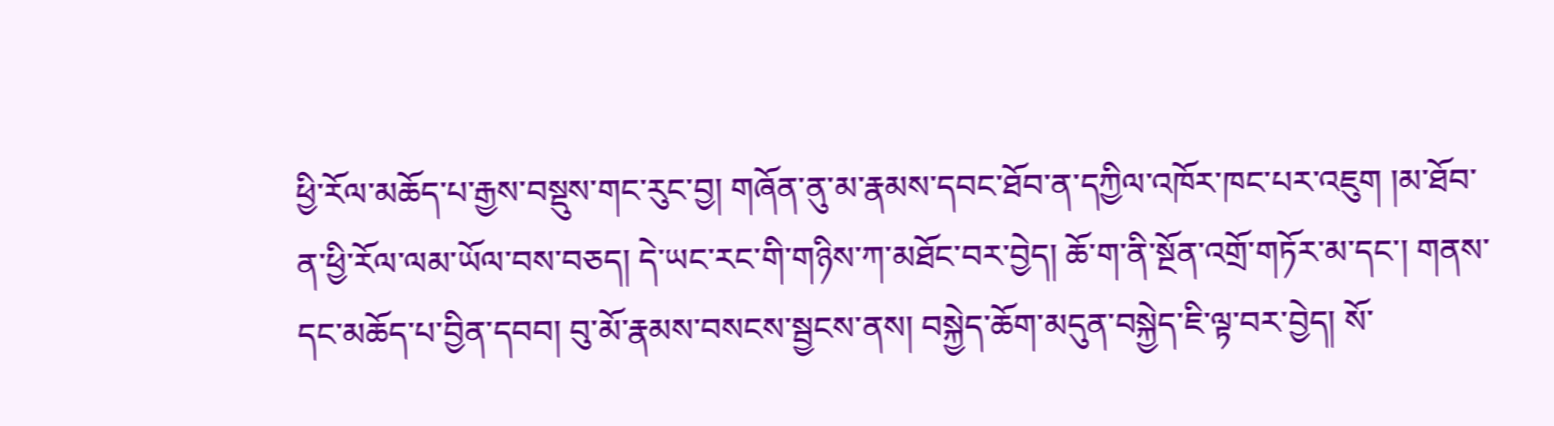ཕྱི་རོལ་མཆོད་པ་རྒྱས་བསྡུས་གང་རུང་བྱ། གཞོན་ནུ་མ་རྣམས་དབང་ཐོབ་ན་དཀྱིལ་འཁོར་ཁང་པར་འཇུག །མ་ཐོབ་ན་ཕྱི་རོལ་ལམ་ཡོལ་བས་བཅད། དེ་ཡང་རང་གི་གཉིས་ཀ་མཐོང་བར་བྱེད། ཆོ་ག་ནི་སྔོན་འགྲོ་གཏོར་མ་དང་། གནས་དང་མཆོད་པ་བྱིན་དབབ། བུ་མོ་རྣམས་བསངས་སྦྱངས་ནས། བསྐྱེད་ཆོག་མདུན་བསྐྱེད་ཇི་ལྟ་བར་བྱེད། སོ་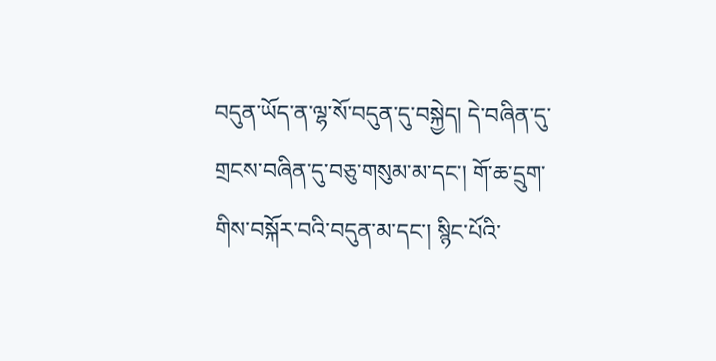བདུན་ཡོད་ན་ལྷ་སོ་བདུན་དུ་བསྐྱེད། དེ་བཞིན་དུ་གྲངས་བཞིན་དུ་བཅུ་གསུམ་མ་དང་། གོ་ཆ་དྲུག་གིས་བསྐོར་བའི་བདུན་མ་དང་། སྙིང་པོའི་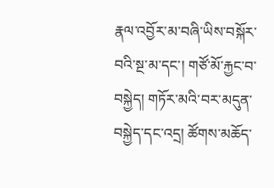རྣལ་འབྱོར་མ་བཞི་ཡིས་བསྐོར་བའི་སྔ་མ་དང་། གཙོ་མོ་རྐྱང་བ་བསྐྱེད། གཏོར་མའི་བར་མདུན་བསྐྱེད་དང་འདྲ། ཚོགས་མཆོད་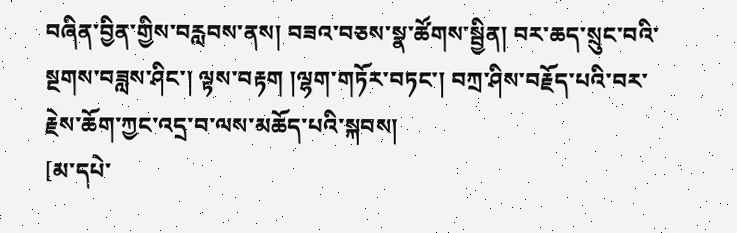བཞིན་བྱིན་གྱིས་བརླབས་ནས། བཟའ་བཅས་སྣ་ཚོགས་སྦྱིན། བར་ཆད་སྲུང་བའི་སྔགས་བཟླས་ཤིང་། ལྟས་བརྟག །ལྷག་གཏོར་བཏང་། བཀྲ་ཤིས་བརྗོད་པའི་བར་རྗེས་ཆོག་ཀྱང་འདྲ་བ་ལས་མཆོད་པའི་སྐབས།
[མ་དཔེ་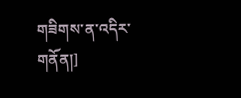གཟིགས་ན་འདིར་གནོན།]